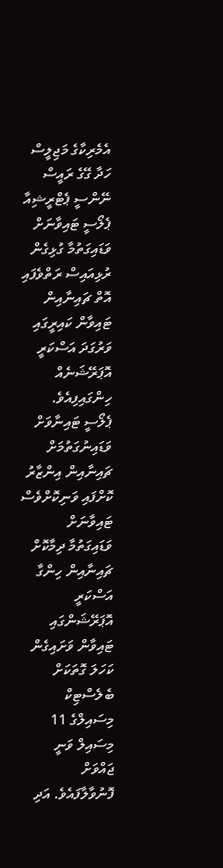އެމެރިކާގެ މަޖިލީސް ހަދާ ގޭގެ ރައީސް ނޭންސީ ޕެޓްރީޝިއާ ޕެލޯސީ ޓައިވާނަށް ވަޑައިގަތުމާ ގުޅިގެން ރުޅިއައިސް ރަތްވެފައި އޮތް ޗައިނާއިން ޓައިވާން ކައިރީގައި ވަރުގަދަ އަސްކަރީ އޮޕަރޭޝަނެއް ހިންގައިފިއެވެ.
ޕެލޯސީ ޓައިނާވަށް ވަޑައިނުގަތުމަށް ޗައިނާއިން އިންޒާރު ކޮށްފައި ވަނިކޮށްވެސް ޓައިވާނަށް ވަޑައިގަތުމާ ދިމާކޮށް ޗައިނާއިން ހިންގާ އަސްކަރީ އޮޕަރޭޝަންގައި ޓައިވާން ވަށައިގެން ކަހަލަ ގޮތަކަށް ބެލެސްޓިކް މިސައިލްގެ 11 މިސައިލް ވަނީ ޖައްވަށް ފޮނުވާލާފައެވެ. އަދި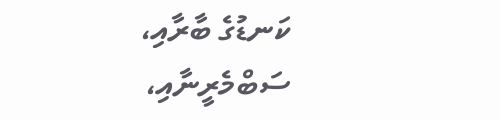ކަނޑުގެ ބާރާއި، ސަބްމެރީނާއި،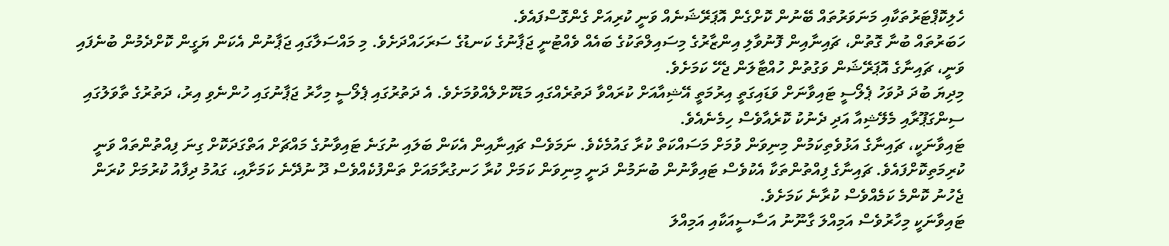ހެލިކޮޕްޓަރުތަކާއި މަނަވަރުތައް ބޭނުން ކޮށްގެން އޮޕަރޭޝަނެއް ވަނީ ކުރިއަށް ގެންގޮސްފައެވެ.
ހަބަރުތައް ބުނާ ގޮތުން، ޗައިނާއިން ފޮނުވާލި އިންޒާރުގެ މިސައިލްތަކުގެ ބައެއް ވެއްޓުނީ ޖަޕާނުގެ ކަނޑުގެ ސަރަހައްދަށެވެ. މި މައްސަލާގައި ޖަޕާނުން އެކަން ޔަގީން ކޮށްދެމުން ބުނެފައި ވަނީ، ޗައިނާގެ އޮޕަރޭޝަން ވަގުތުން ހުއްޓާލަން ޖެހޭ ކަމަށެވެ.
މިދިޔަ ބުދަ ދުވަހު ޕެލޯސީ ޓައިވާނަށް ވަޑައިގަތީ އިރުމަތީ އޭޝިއާއަށް ކުރައްވާ ދަތުރެއްގައި މަޑުކޮށްލެއްވުމަށެވެ. އެ ދަތުރުގައި ޕެލޯސީ މިހާރު ޖަޕާނުގައި ހުންނެވި އިރު، ދަތުރުގެ ތާވަލުގައި ސިންގަޕޫރާއި މެލޭޝިއާ އަދި ދެނުކު ކޮރެއާވެސް ހިމެނެއެވެ.
ޓައިވާނަކީ، ޗައިނާގެ އަޅުވެތިކަމުން މިނިވަން ވުމަށް މަސައްކަތް ކުރާ ގައުމެކެވެ. ނަމަވެސް ޗައިނާއިން އެކަން ބަލައި ނުގަނެ ޓައިވާނުގެ މައްޗަށް އަތްގަދަކޮށް ގިނަ ފިއްތުންތައް ވަނީ ކުރިމަތިކޮށްފައެވެ. ޗައިނާގެ ފިއްތުންތަކާ އެކުވެސް ޓައިވާނުން ބުނަމުން ދަނީ މިނިވަން ކަމަށް ކުރާ ހަނގުރާމައަށް ތަންފުކެއްވެސް ދޫ ނުދޭނެ ކަމަށާއި، ގައުމު ދިފާއު ކުރުމަށް ކުރަން ޖެހުނު ކޮންމެ ކަމެއްވެސް ކުރާނެ ކަމަށެވެ.
ޓައިވާނަކީ މިހާރުވެސް އަމިއްލަ ގާނޫނު އަސާސީއަކާއި އަމިއްލަ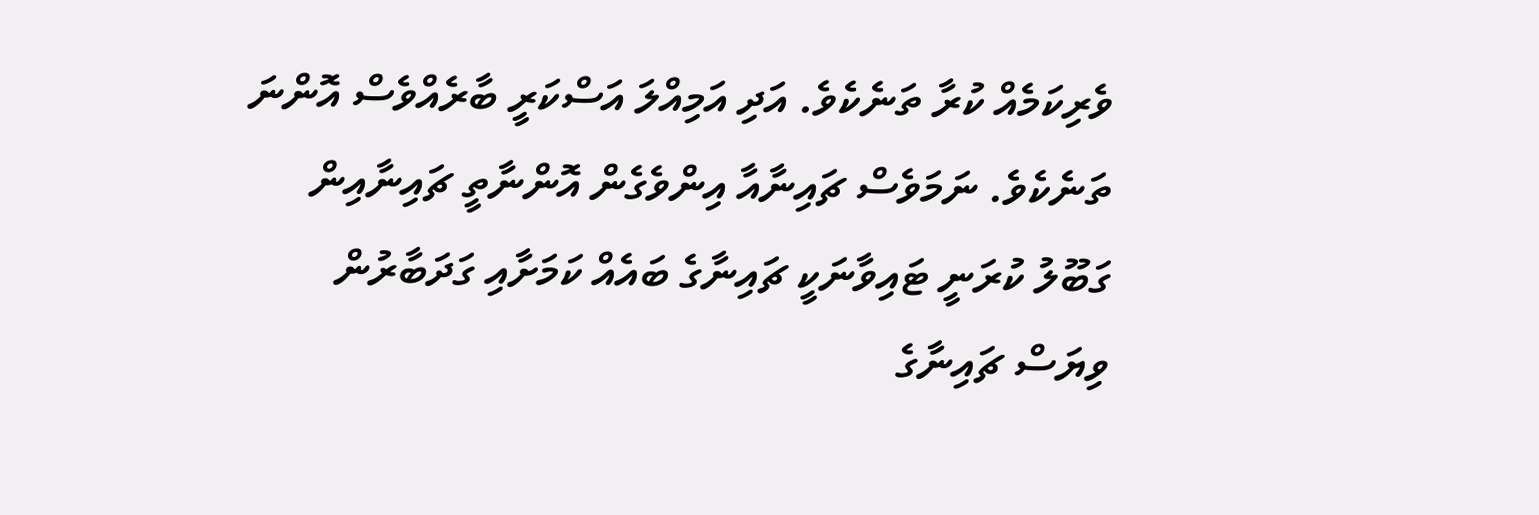ވެރިކަމެއް ކުރާ ތަނެކެވެ. އަދި އަމިއްލަ އަސްކަރީ ބާރެއްވެސް އޮންނަ ތަނެކެވެ. ނަމަވެސް ޗައިނާއާ އިންވެގެން އޮންނާތީ ޗައިނާއިން ގަބޫލު ކުރަނީ ޓައިވާނަކީ ޗައިނާގެ ބައެއް ކަމަށާއި ގަދަބާރުން ވިޔަސް ޗައިނާގެ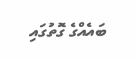ބައެއްގެ ގޮތުގައި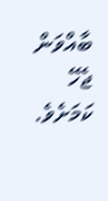ބާއްވަން ޖެހޭ ކަމަށެވެ.